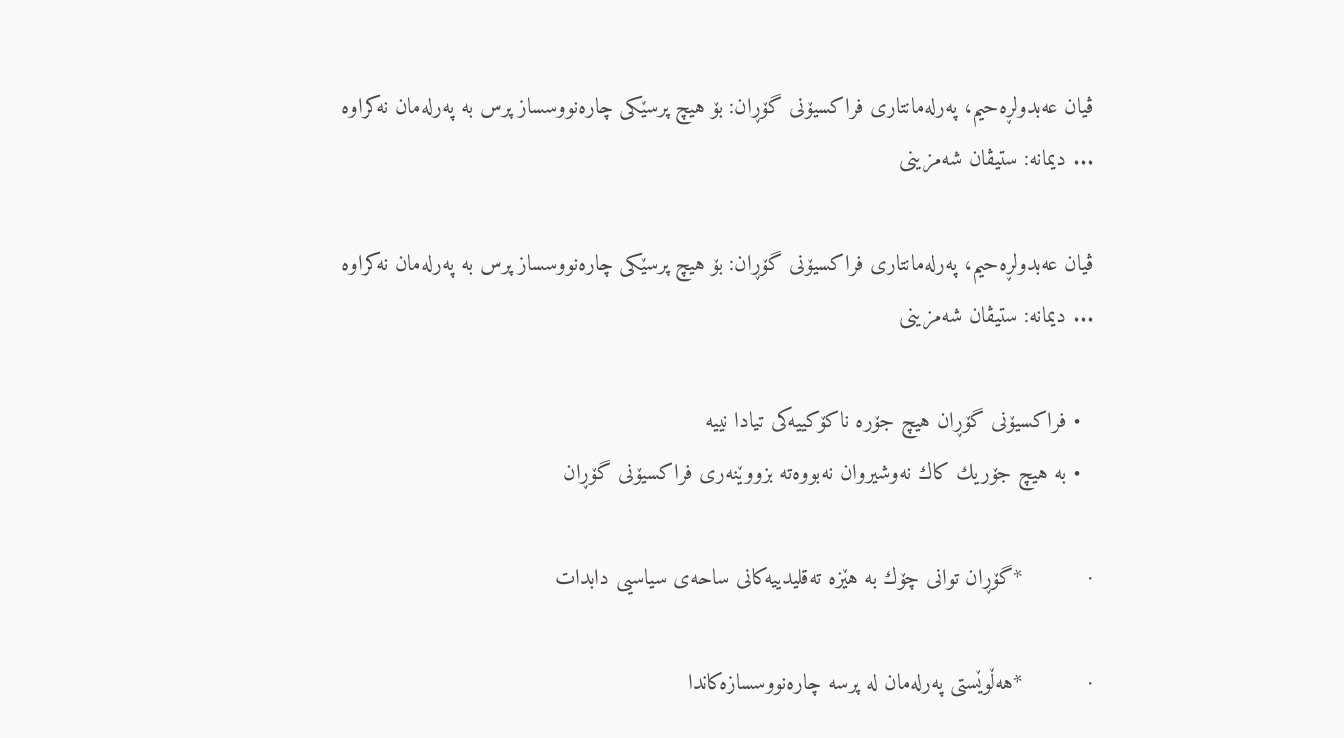ڤیان عه‌بدولڕه‌حیم، په‌رله‌مانتاری فراكسیۆنی گۆڕان: بۆ هیچ پرسێكی چاره‌نووسساز پرس به‌ په‌رله‌مان نه‌كراوه‌ ... دیمانه‌: ستیڤان شه‌مزینی

ڤیان عه‌بدولڕه‌حیم، په‌رله‌مانتاری فراكسیۆنی گۆڕان: بۆ هیچ پرسێكی چاره‌نووسساز پرس به‌ په‌رله‌مان نه‌كراوه‌ ... دیمانه‌: ستیڤان شه‌مزینی

  • فراكسیۆنی گۆڕان هیچ جۆره‌ ناكۆكییه‌كی تیادا نییه‌
  • به‌ هیچ جۆریك كاك نه‌وشیروان نه‌بووه‌ته‌ بزووێنه‌ری فراكسیۆنی گۆڕان

·          *گۆڕان توانی چۆك به‌ هێزه‌ ته‌قلیدییه‌كانی ساحه‌ی سیاسیی دابدات

·          *هه‌ڵوێستی په‌رله‌مان له‌ پرسه‌ چاره‌نووسسازه‌كاندا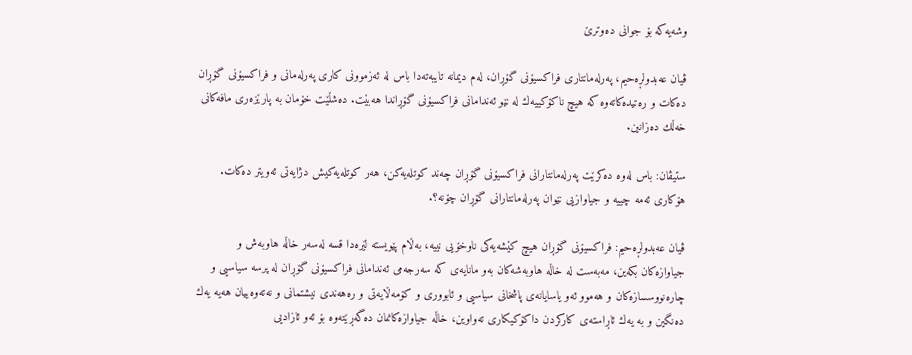وشه‌یه‌كه‌ بۆ جوانی ده‌وترێ

ڤیان عه‌بدولڕه‌حیم، په‌رله‌مانتاری فراكسیۆنی گۆڕان، له‌م دیمانه‌ تایبه‌ته‌دا باس له‌ ئه‌زموونی كاری په‌رله‌مانی و فراكسیۆنی گۆڕان ده‌كات و ره‌تیده‌كاته‌وه‌ كه‌ هیچ ناكۆكییه‌ك له‌ نێو ئه‌ندامانی فراكسیۆنی گۆڕاندا هه‌بێت. ده‌شڵێت خۆمان به‌ پارێزه‌ری مافه‌كانی خه‌ڵك ده‌زانین.

ستیڤان: باس له‌وه‌ ده‌كرێت په‌رله‌مانتارانی فراكسیۆنی گۆڕان چه‌ند كوتله‌یه‌كن، هه‌ر كوتله‌یه‌كیش دژایه‌تی ئه‌ویتر ده‌كات. هۆكاری ئه‌مه‌ چییه‌ و جیاوازیی نێوان په‌رله‌مانتارانی گۆڕان چۆنه‌؟.

ڤیان عه‌بدولڕه‌حیم: فراكسیۆنی گۆڕان هیچ كێشه‌یه‌كی ناوخۆیی نییه‌، به‌ڵام پێویسته‌ لێره‌دا قسه‌ له‌سه‌ر خاڵه‌ هاوبه‌ش و جیاوازه‌كان بكه‌ین، مه‌به‌ست له‌ خاڵه‌ هاوبه‌شه‌كان به‌و مانایه‌ی كه‌ سه‌رجه‌می ئه‌ندامانی فراكسیۆنی گۆڕان له‌ پرسه‌ سیاسیی و چاره‌نووسسازه‌كان و هه‌موو ئه‌و یاسایانه‌ی پاشخانی سیاسیی و ئابووری و كۆمه‌ڵایه‌تی و ره‌هه‌ندی نیشتمانی و نه‌ته‌وه‌ییان هه‌یه‌ یه‌ك ده‌نگین و به‌ یه‌ك ئاڕاسته‌ی كاركردن داكۆكیكاری ته‌واوین، خاڵه‌ جیاوازه‌كانمان ده‌گه‌ڕێته‌وه‌ بۆ ئه‌و ئازادیی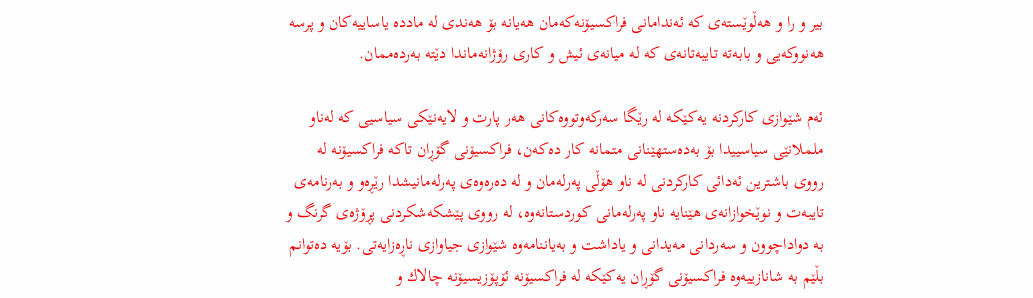بیر و را و هه‌ڵوێسته‌ی كه‌ ئه‌ندامانی فراكسیۆنه‌كه‌مان هه‌یانه‌ بۆ هه‌ندی له‌ مادده‌ یاساییه‌كان و پرسه‌ هه‌نووكه‌یی و بابه‌ته‌ تایبه‌تانه‌ی كه‌ له‌ میانه‌ی ئیش و كاری رۆژانه‌ماندا دێته‌ به‌رده‌ممان.

ئه‌م شێوازی كاركردنه‌ یه‌كێكه‌ له‌ رێگا سه‌ركه‌وتووه‌كانی هه‌ر پارت و لایه‌نێكی سیاسیی كه‌ له‌ناو ململانێی سیاسییدا بۆ به‌ده‌ستهێنانی متمانه‌ كار ده‌كه‌ن، فراكسیۆنی گۆڕان تاكه‌ فراكسیۆنه‌ له‌ رووی باشترین ئه‌دائی كاركردنی له‌ ناو هۆڵی په‌رله‌مان و له‌ ده‌ره‌وه‌ی په‌رله‌مانیشدا رێڕه‌و و به‌رنامه‌ی تایبه‌ت و نوێخوازانه‌ی هێنایه‌ ناو په‌رله‌مانی كوردستانه‌وه‌، له‌ رووی پێشكه‌شكردنی پڕۆژه‌ی گرنگ و به‌ دواداچوون و سه‌ردانی مه‌یدانی و یاداشت و به‌یاننامه‌وه‌ شێوازی جیاوازی ناڕه‌زایه‌تی. بۆیه‌ ده‌توانم بڵێم به‌ شانازییه‌وه‌ فراكسیۆنی گۆڕان یه‌كێكه‌ له‌ فراكسیۆنه‌ ئۆپۆزیسیۆنه‌ چالاك و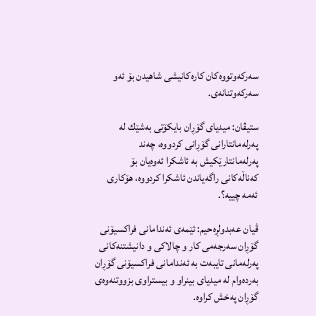سه‌ركه‌وتووه‌كان كاره‌كانیشی شاهیدن بۆ ئه‌و سه‌ركه‌وتنانه‌ی.

ستیڤان: میدیای گۆڕان بایكۆتی به‌شێك له‌ په‌رله‌مانتارانی گۆڕانی كردووه‌، چه‌ند په‌رله‌مانتارێكیش به‌ ئاشكرا ئه‌وه‌یان بۆ كه‌ناڵه‌كانی راگه‌یاندن ئاشكرا كردووه‌، هۆكاری ئه‌مه‌ چییه‌؟.

ڤیان عه‌بدولڕه‌حیم: ئێمه‌ی ئه‌ندامانی فراكسیۆنی گۆڕان سه‌رجه‌می كار و چالاكی و دانیشتنه‌كانی په‌رله‌مانی تایبه‌ت به‌ ئه‌ندامانی فراكسیۆنی گۆڕان به‌رده‌وام له‌ میدیای بینراو و بیستراوی بزووتنه‌وه‌ی گۆڕان په‌خش كراوه‌.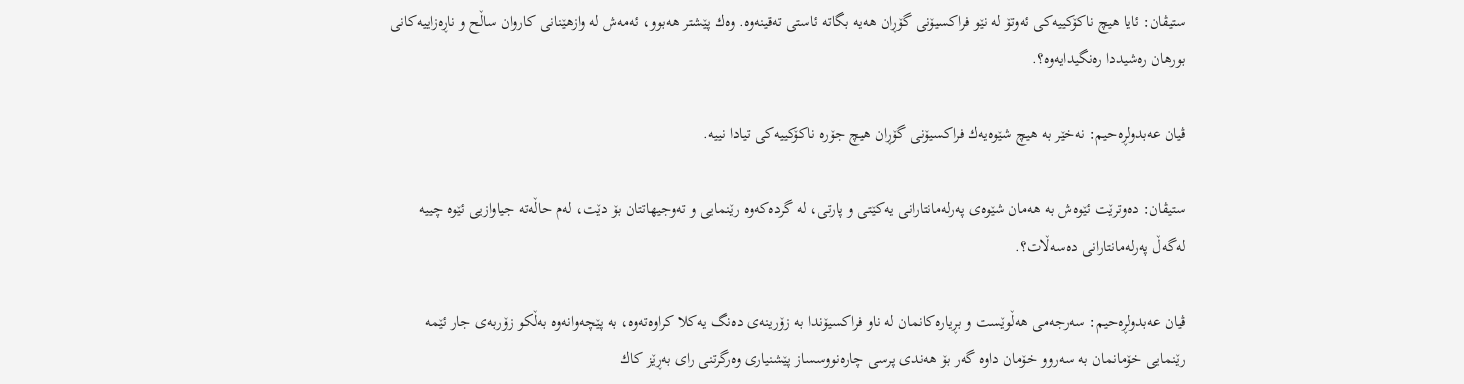ستیڤان: ئایا هیچ ناكۆكییه‌كی ئه‌وتۆ له‌ نێو فراكسیۆنی گۆڕان هه‌یه‌ بگاته‌ ئاستی ته‌قینه‌وه‌. وه‌ك پێشتر هه‌بوو، ئه‌مه‌ش له‌ وازهێنانی كاروان ساڵح و ناڕه‌زاییه‌كانی بورهان ره‌شیددا ره‌نگیدایه‌وه‌؟.

ڤیان عه‌بدولڕه‌حیم: نه‌خێر به‌ هیچ شێوه‌یه‌ك فراكسیۆنی گۆڕان هیچ جۆره‌ ناكۆكییه‌كی تیادا نییه‌.

ستیڤان: ده‌وترێت ئێوه‌ش به‌ هه‌مان شێوه‌ی په‌رله‌مانتارانی یه‌كێتی و پارتی، له‌ گرده‌كه‌وه‌ رێنمایی و ته‌وجیهاتتان بۆ دێت، له‌م حاڵه‌ته‌ جیاوازیی ئێوه‌ چییه‌ له‌گه‌ڵ په‌رله‌مانتارانی ده‌سه‌ڵات؟.

ڤیان عه‌بدولڕه‌حیم: سه‌رجه‌می هه‌ڵوێست و بڕیاره‌كانمان له‌ ناو فراكسیۆندا به‌ زۆرینه‌ی ده‌نگ یه‌كلا كراوه‌ته‌وه‌، به‌ پێچه‌وانه‌وه‌ به‌ڵكو زۆربه‌ی جار ئێمه‌ رێنمایی خۆمانمان به‌ سه‌روو خۆمان داوه‌ گه‌ر بۆ هه‌ندی پرسی چاره‌نووسساز پێشنیاری وه‌رگرتنی رای به‌ڕێز كاك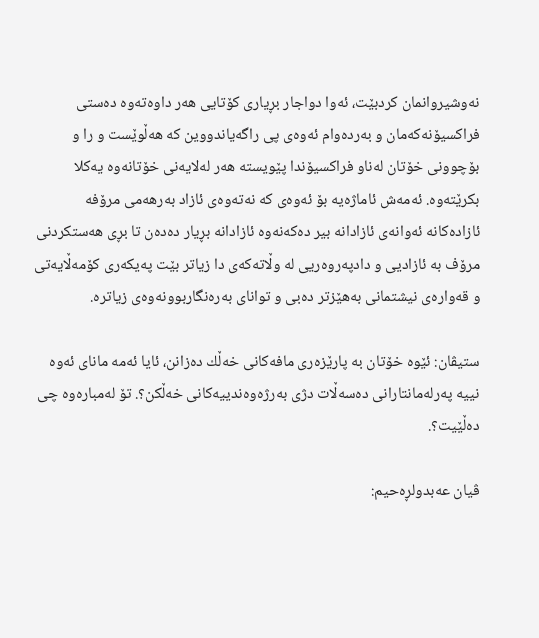نه‌وشیروانمان كردبێت، ئه‌وا دواجار بڕیاری كۆتایی هه‌ر داوه‌ته‌وه‌ ده‌ستی فراكسیۆنه‌كه‌مان و به‌رده‌وام ئه‌وه‌ی پی راگه‌یاندووین كه‌ هه‌ڵوێست و را و بۆچوونی خۆتان له‌ناو فراكسیۆندا پێویسته‌ هه‌ر له‌لایه‌نی خۆتانه‌وه‌ یه‌كلا بكرێته‌وه‌. ئه‌مه‌ش ئاماژه‌یه‌ بۆ ئه‌وه‌ی كه‌ نه‌ته‌وه‌ی ئازاد به‌رهه‌می مرۆفه‌ ئازاده‌كانه‌ ئه‌وانه‌ی ئازادانه‌ بیر ده‌كه‌نه‌وه‌ ئازادانه‌ بڕیار ده‌ده‌ن تا بڕی هه‌ستكردنی مرۆف به‌ ئازادیی و دادپه‌روه‌ریی له‌ وڵاته‌كه‌ی دا زیاتر بێت په‌یكه‌ری كۆمه‌ڵایه‌تی و قه‌واره‌ی نیشتمانی به‌هێزتر ده‌بی و توانای به‌ره‌نگاربوونه‌وه‌ی زیاتره‌.

ستیڤان: ئێوه‌ خۆتان به‌ پارێزه‌ری مافه‌كانی خه‌ڵك ده‌زانن، ئایا ئه‌مه‌ مانای ئه‌وه‌ نییه‌ په‌رله‌مانتارانی ده‌سه‌ڵات دژی به‌رژه‌وه‌ندییه‌كانی خه‌ڵكن؟. تۆ له‌مباره‌وه‌ چی ده‌ڵێیت؟.

ڤیان عه‌بدولڕه‌حیم: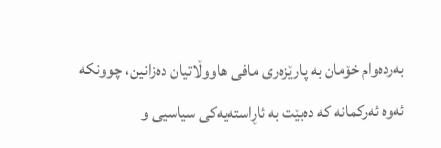به‌رده‌وام خۆمان به‌ پارێزه‌ری مافی هاووڵاتیان ده‌زانین، چوونكه‌ ئه‌وه‌ ئه‌ركمانه‌ كه‌ ده‌بێت به‌ ئاڕاسته‌یه‌كی سیاسیی و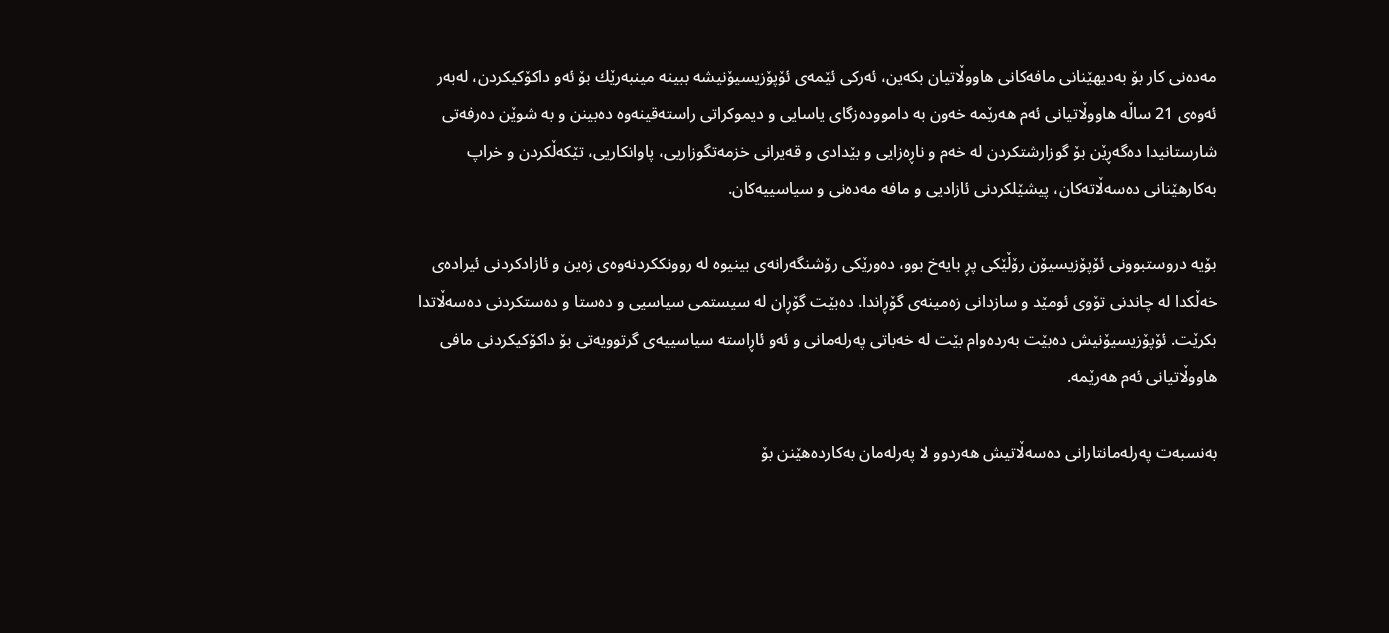مه‌ده‌نی كار بۆ به‌دیهێنانی مافه‌كانی هاووڵاتیان بكه‌ین، ئه‌ركی ئێمه‌ی ئۆپۆزیسیۆنیشه‌ ببینه‌ مینبه‌رێك بۆ ئه‌و داكۆكیكردن، له‌به‌ر ئه‌وه‌ی 21 ساڵه‌ هاووڵاتیانی ئه‌م هه‌رێمه‌ خه‌ون به‌ دامووده‌زگای یاسایی و دیموكراتی راسته‌قینه‌وه‌ ده‌بینن و به‌ شوێن ده‌رفه‌تی شارستانیدا ده‌گه‌ڕێن بۆ گوزارشتكردن له‌ خه‌م و ناڕه‌زایی و بێدادی و قه‌یرانی خزمه‌تگوزاریی، پاوانكاریی، تێكه‌ڵكردن و خراپ به‌كارهێنانی ده‌سه‌ڵاته‌كان، پیشێلكردنی ئازادیی و مافه‌ مه‌ده‌نی و سیاسییه‌كان.

بۆیه‌ دروستبوونی ئۆپۆزیسیۆن رۆڵێكی پڕ بایه‌خ بوو، ده‌ورێكی رۆشنگه‌رانه‌ی بینیوه‌ له‌ روونككردنه‌وه‌ی زه‌ین و ئازادكردنی ئیراده‌ی خه‌ڵكدا له‌ چاندنی تۆوی ئومێد و سازدانی زه‌مینه‌ی گۆڕاندا. ده‌بێت گۆڕان له‌ سیستمی سیاسیی و ده‌ستا و ده‌ستكردنی ده‌سه‌ڵاتدا بكرێت. ئۆپۆزیسیۆنیش ده‌بێت به‌رده‌وام بێت له‌ خه‌باتی په‌رله‌مانی و ئه‌و ئاڕاسته‌ سیاسییه‌ی گرتوویه‌تی بۆ داكۆكیكردنی مافی هاووڵاتیانی ئه‌م هه‌رێمه‌.

به‌نسبه‌ت په‌رله‌مانتارانی ده‌سه‌ڵاتیش هه‌ردوو لا په‌رله‌مان به‌كارده‌هێنن بۆ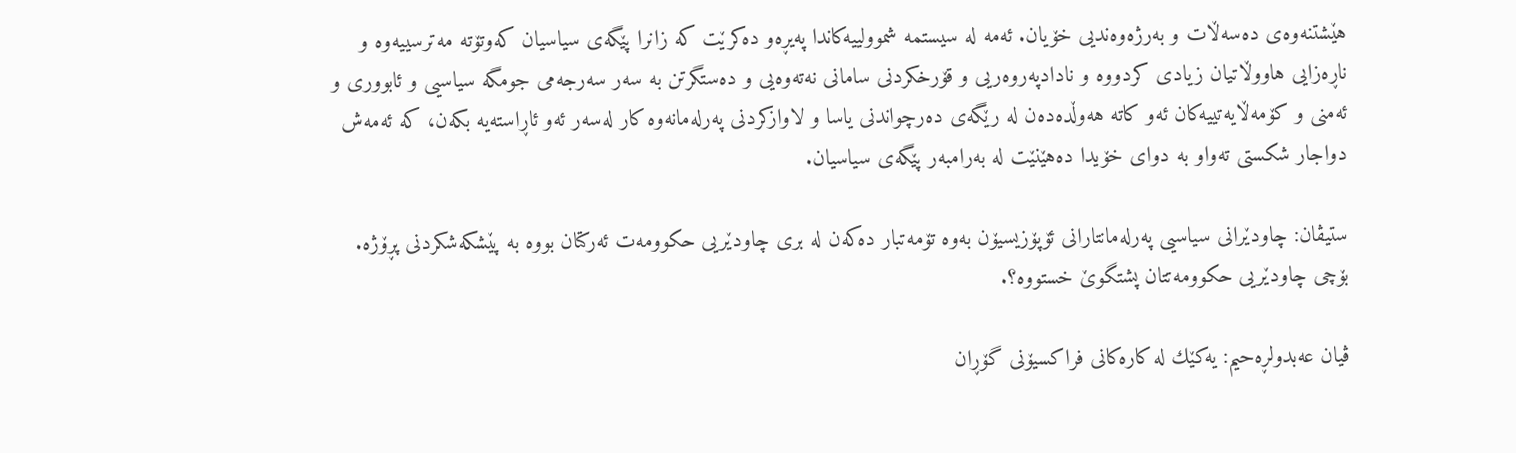هێشتنه‌وه‌ی ده‌سه‌ڵات و به‌رژه‌وه‌ندیی خۆیان. ئه‌مه‌ له‌ سیستمه‌ شموولییه‌كاندا په‌یڕه‌و ده‌كرێت كه‌ زانرا پێگه‌ی سیاسیان كه‌وتۆته‌ مه‌ترسییه‌وه‌ و ناڕه‌زایی هاووڵاتیان زیادی كردووه‌ و نادادپه‌روه‌ریی و قۆرخكردنی سامانی نه‌ته‌وه‌یی و ده‌ستگرتن به‌ سه‌ر سه‌رجه‌می جومگه‌ سیاسیی و ئابووری و ئه‌منی و كۆمه‌ڵایه‌تییه‌كان ئه‌و كاته‌ هه‌وڵده‌ده‌ن له‌ رێگه‌ی ده‌رچواندنی یاسا و لاوازكردنی په‌رله‌مانه‌وه‌ كار له‌سه‌ر ئه‌و ئاڕاسته‌یه‌ بكه‌ن، كه‌ ئه‌مه‌ش دواجار شكستی ته‌واو به‌ دوای خۆیدا ده‌هێنێت له‌ به‌رامبه‌ر پێگه‌ی سیاسیان.

ستیڤان: چاودێرانی سیاسیی په‌رله‌مانتارانی ئۆپۆزیسیۆن به‌وه‌ تۆمه‌تبار ده‌كه‌ن له‌ بری چاودێریی حكوومه‌ت ئه‌ركتان بووه‌ به‌ پێشكه‌شكردنی پڕۆژه‌. بۆچی چاودێریی حكوومه‌تتان پشتگوێ خستووه‌؟.

ڤیان عه‌بدولڕه‌حیم: یه‌كێك له‌ كاره‌كانی فراكسیۆنی گۆڕان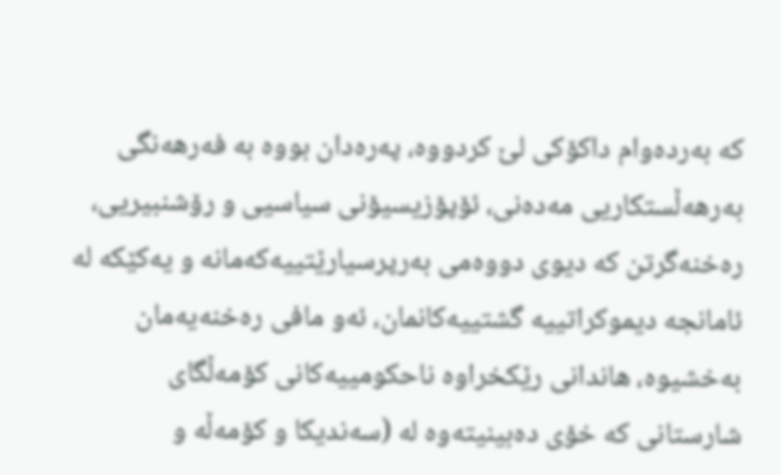كه‌ به‌رده‌وام داكۆكی لێ كردووه‌، په‌ره‌دان بووه‌ به‌ فه‌رهه‌نگی به‌رهه‌ڵستكاریی مه‌ده‌نی، ئۆپۆزیسیۆنی سیاسیی و رۆشنبیریی، ره‌خنه‌گرتن كه‌ دیوی دووه‌می به‌رپرسیارێتییه‌كه‌مانه‌ و یه‌كێكه‌ له‌ ئامانجه‌ دیموكراتییه‌ گشتییه‌كانمان، ئه‌و مافی ره‌خنه‌یه‌مان به‌خشیوه‌، هاندانی رێكخراوه‌ ناحكومییه‌كانی كۆمه‌ڵگای شارستانی كه‌ خۆی ده‌بینیته‌وه‌ له‌ (سه‌ندیكا و كۆمه‌ڵه‌ و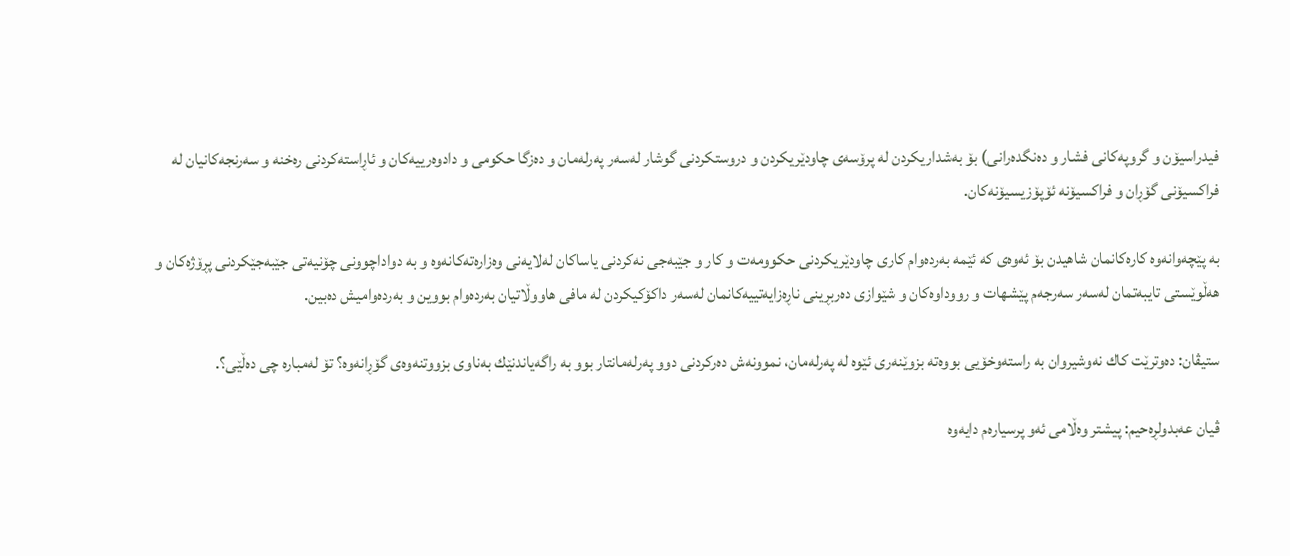فیدراسیۆن و گروپه‌كانی فشار و ده‌نگده‌رانی) بۆ به‌شداریكردن له‌ پرۆسه‌ی چاودێریكردن و دروستكردنی گوشار له‌سه‌ر په‌رله‌مان و ده‌زگا حكومی و دادوه‌رییه‌كان و ئاڕاسته‌كردنی ره‌خنه‌ و سه‌رنجه‌كانیان له‌ فراكسیۆنی گۆڕان و فراكسیۆنه‌ ئۆپۆزیسیۆنه‌كان.

به‌ پێچه‌وانه‌وه‌ كاره‌كانمان شاهیدن بۆ ئه‌وه‌ی كه‌ ئێمه‌ به‌رده‌وام كاری چاودێریكردنی حكوومه‌ت و كار و جێبه‌جی نه‌كردنی یاساكان له‌لایه‌نی وه‌زاره‌ته‌كانه‌وه‌ و به‌ دواداچوونی چۆنیه‌تی جێبه‌جێكردنی پڕۆژه‌كان و هه‌ڵوێستی تایبه‌تمان له‌سه‌ر سه‌رجه‌م پێشهات و رووداوه‌كان و شێوازی ده‌ربڕینی ناڕه‌زایه‌تییه‌كانمان له‌سه‌ر داكۆكیكردن له‌ مافی هاووڵاتیان به‌رده‌وام بووین و به‌رده‌وامیش ده‌بین.

ستیڤان: ده‌وترێت كاك نه‌وشیروان به‌ راسته‌وخۆیی بووه‌ته‌ بزوێنه‌ری ئێوه‌ له‌ په‌رله‌مان، نموونه‌ش ده‌ركردنی دوو په‌رله‌مانتار بوو به‌ راگه‌یاندنێك به‌ناوی بزووتنه‌وه‌ی گۆڕانه‌وه‌؟ تۆ له‌مباره‌ چی ده‌ڵێی؟.

ڤیان عه‌بدولڕه‌حیم: پیشتر وه‌ڵامی ئه‌و پرسیاره‌م دایه‌وه‌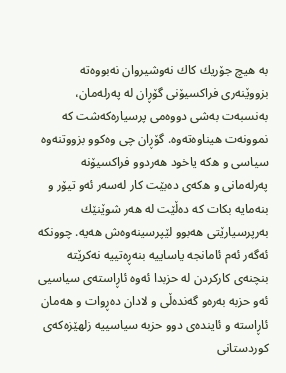به‌ هیچ جۆریك كاك نه‌وشیروان نه‌بووه‌ته‌ بزووێنه‌ری فراكسیۆنی گۆڕان له‌ په‌رله‌مان، به‌نسبه‌ت به‌شی دووه‌می پرسیاره‌كه‌شت كه‌ نموونه‌ت هیناوه‌ته‌وه‌. گۆڕان چی وه‌كوو بزووتنه‌وه‌ سیاسی و ه‌كه‌ یاخود هه‌ردوو فراكسیۆنه‌ په‌رله‌مانی و ه‌كه‌ی ده‌بێت كار له‌سه‌ر ئه‌و تیۆر و بنه‌مایه‌ بكات كه‌ ده‌ڵێت له‌ هه‌ر شوێنێك به‌رپرسیارێتی هه‌بوو لێپرسینه‌وه‌ش هه‌یه‌. چوونكه‌ ئه‌گه‌ر ئه‌م ئامانجه‌ یاساییه‌ بنه‌ڕه‌تییه‌ نه‌كرێته‌ بنچنه‌ی كاركردن له‌ حزبدا ئه‌وه‌ ئاڕاسته‌ی سیاسیی ئه‌و حزبه‌ به‌ره‌و گه‌نده‌ڵی و لادان ده‌ڕوات و هه‌مان ئاڕاسته‌ و ئاینده‌ی دوو حزبه‌ سیاسییه‌ زلهێزه‌كه‌ی كوردستانی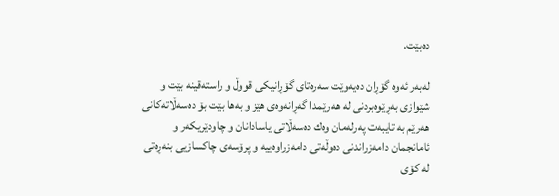ده‌بێت.

له‌به‌ر ئه‌وه‌ گۆڕان ده‌یه‌وێت سه‌ره‌تای گۆڕانیكی قووڵ و راسته‌قینه‌ بێت و شێوازی به‌ڕێوه‌بردنی له‌ هه‌رێمدا گه‌ڕانه‌وه‌ی هێز و به‌ها بێت بۆ ده‌سه‌ڵاته‌كانی هه‌رێم به‌ تایبه‌ت په‌رله‌مان وه‌ك ده‌سه‌ڵاتی یاسادانان و چاودێریكه‌ر و ئامانجمان دامه‌زراندنی ده‌وڵه‌تی دامه‌زراوه‌ییه‌ و پرۆسه‌ی چاكسازیی بنه‌ڕه‌تی له‌ كۆی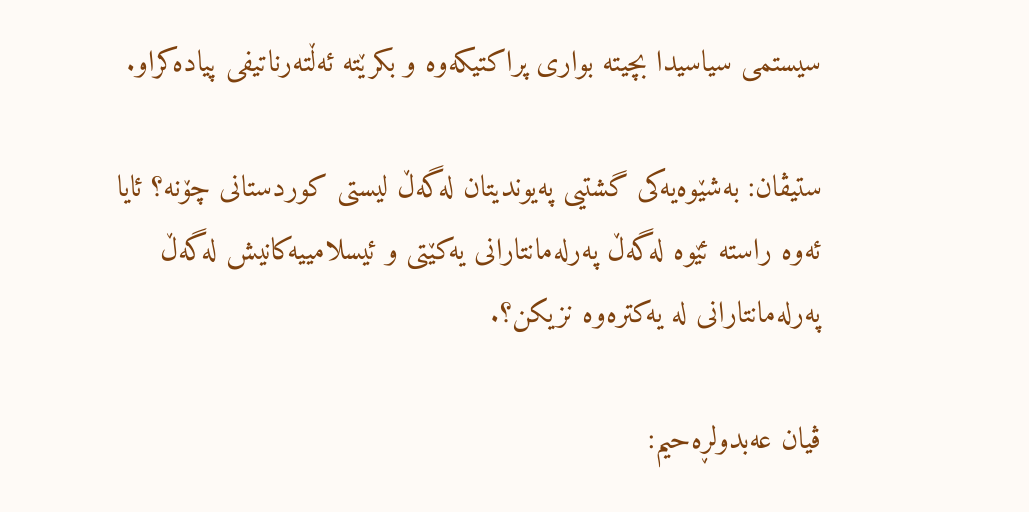سیستمی سیاسیدا بچیته‌ بواری پراكتیكه‌وه‌ و بكرێته‌ ئه‌ڵته‌رناتیفی پیاده‌كراو.

ستیڤان: به‌شێوه‌یه‌كی گشتیی په‌یوندیتان له‌گه‌ڵ لیستی كوردستانی چۆنه‌؟ ئایا ئه‌وه‌ راسته‌ ئێوه‌ له‌گه‌ڵ په‌رله‌مانتارانی یه‌كێتی و ئیسلامییه‌كانیش له‌گه‌ڵ په‌رله‌مانتارانی له‌ یه‌كتره‌وه‌ نزیكن؟.

ڤیان عه‌بدولڕه‌حیم: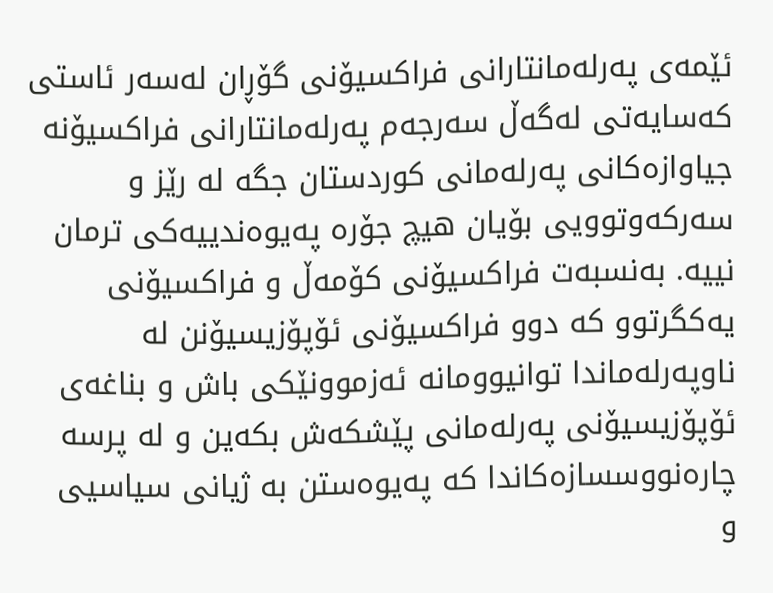ئێمه‌ی په‌رله‌مانتارانی فراكسیۆنی گۆڕان له‌سه‌ر ئاستی كه‌سایه‌تی له‌گه‌ڵ سه‌رجه‌م په‌رله‌مانتارانی فراكسیۆنه‌ جیاوازه‌كانی په‌رله‌مانی كوردستان جگه‌ له‌ رێز و سه‌ركه‌وتوویی بۆیان هیچ جۆره‌ په‌یوه‌ندییه‌كی ترمان نییه‌. به‌نسبه‌ت فراكسیۆنی كۆمه‌ڵ و فراكسیۆنی یه‌كگرتوو كه‌ دوو فراكسیۆنی ئۆپۆزیسیۆنن له‌ ناوپه‌رله‌ماندا توانیوومانه‌ ئه‌زموونێكی باش و بناغه‌ی ئۆپۆزیسیۆنی په‌رله‌مانی پێشكه‌ش بكه‌ین و له‌ پرسه‌ چاره‌نووسسازه‌كاندا كه‌ په‌یوه‌ستن به‌ ژیانی سیاسیی و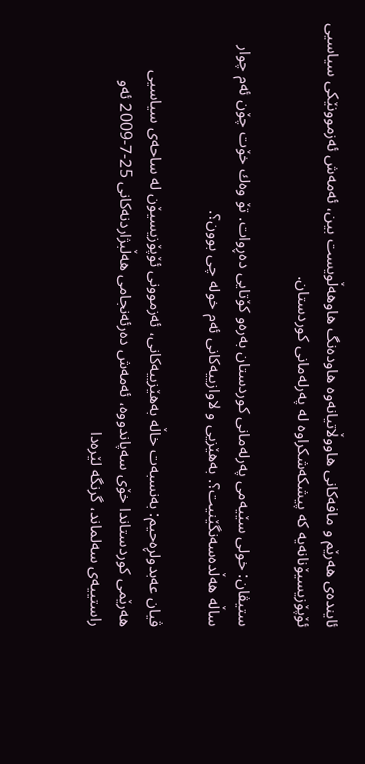ئاینده‌ی هه‌رێم و مافه‌كانی هاووڵاتیانه‌وه‌ هاوده‌نگ هاوهه‌ڵویست بین، ئه‌مه‌ش ئه‌زموونێكی سیاسیی ئۆپۆزیسیۆنانه‌یه‌ كه‌ پیشكه‌شكراوه‌ له‌ په‌رله‌مانی كوردستان.

ستیڤان: خولی سێیه‌می په‌رله‌مانی كوردستان به‌ره‌و كۆتایی ده‌ڕوات. تۆ وه‌ك خۆت چۆن ئه‌م چوار ساڵه‌ هه‌ڵده‌سه‌نگێنیت؟. به‌هێزیی و لاوازییه‌كانی ئه‌م خوله‌ چی بوون؟.

ڤیان عه‌بدولڕه‌حیم: به‌نسبه‌ت خاڵه‌ به‌هێزییه‌كانی، ئه‌زموونی ئۆپۆزیسیۆن له‌ ساحه‌ی سیاسیی هه‌رێمی كوردستاندا خۆی سه‌پاندووه‌، ئه‌مه‌ش ده‌رئه‌نجامی هه‌ڵبژاردنه‌كانی 25-7-2009 ئه‌و راستییه‌ی سه‌لماند، گرنگه‌ لێره‌دا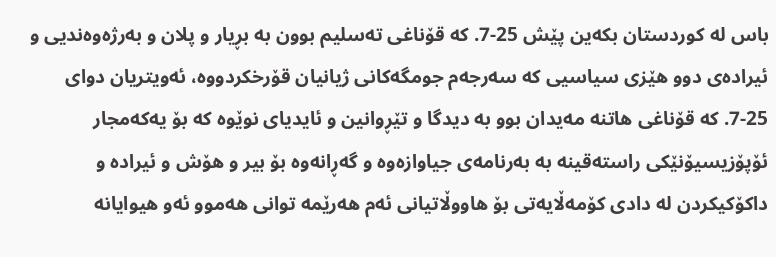باس له‌ كوردستان بكه‌ین پێش 25-7. كه‌ قۆناغی ته‌سلیم بوون به‌ بڕیار و پلان و به‌رژه‌وه‌ندیی و ئیراده‌ی دوو هێزی سیاسیی كه‌ سه‌رجه‌م جومگه‌كانی ژیانیان قۆرخكردووه‌، ئه‌ویتریان دوای 25-7. كه‌ قۆناغی هاتنه‌ مه‌یدان بوو به‌ دیدگا و تێڕوانین و ئایدیای نوێوه‌ كه‌ بۆ یه‌كه‌مجار ئۆپۆزیسیۆنێكی راسته‌قینه‌ به‌ به‌رنامه‌ی جیاوازه‌وه‌ و گه‌ڕانه‌وه‌ بۆ بیر و هۆش و ئیراده‌ و داكۆكیكردن له‌ دادی كۆمه‌ڵایه‌تی بۆ هاووڵاتیانی ئه‌م هه‌رێمه‌ توانی هه‌موو ئه‌و هیوایانه‌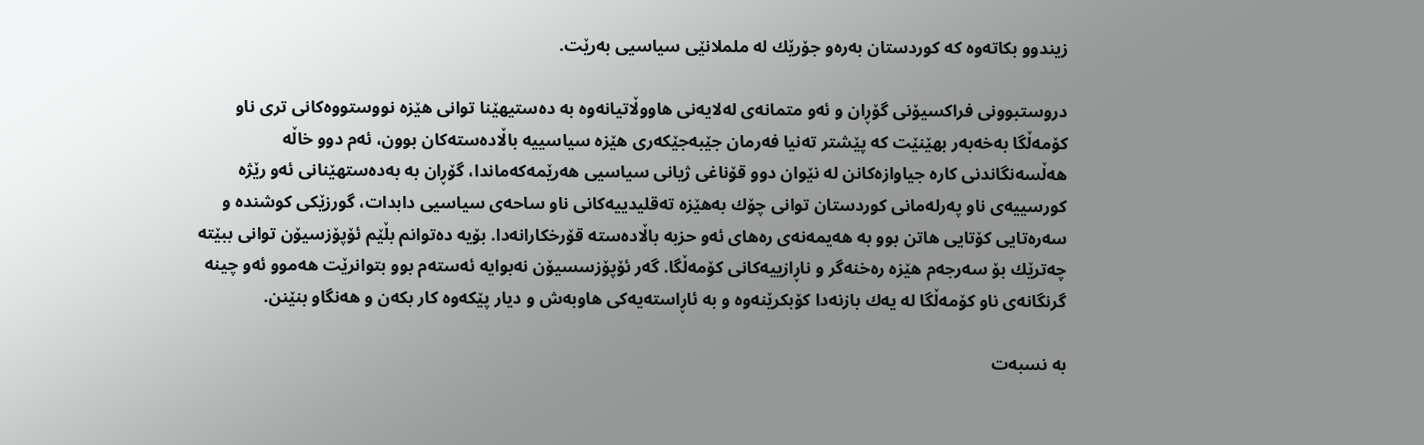زیندوو بكاته‌وه‌ كه‌ كوردستان به‌ره‌و جۆرێك له‌ ململانێی سیاسیی به‌رێت.

دروستبوونی فراكسیۆنی گۆڕان و ئه‌و متمانه‌ی له‌لایه‌نی هاووڵاتیانه‌وه‌ به‌ ده‌ستیهێنا توانی هێزه‌ نووستووه‌كانی تری ناو كۆمه‌ڵگا به‌خه‌به‌ر بهێنێت كه‌ پێشتر ته‌نیا فه‌رمان جێبه‌جێكه‌ری هێزه‌ سیاسییه‌ باڵاده‌سته‌كان بوون، ئه‌م دوو خاڵه‌ هه‌ڵسه‌نگاندنی كاره‌ جیاوازه‌كانن له‌ نێوان دوو قۆناغی ژیانی سیاسیی هه‌رێمه‌كه‌ماندا، گۆڕان به‌ به‌ده‌ستهێنانی ئه‌و رێژه‌ كورسییه‌ی ناو په‌رله‌مانی كوردستان توانی چۆك به‌هێزه‌ ته‌قلیدییه‌كانی ناو ساحه‌ی سیاسیی دابدات، گورزێكی كوشنده‌ و سه‌ره‌تایی كۆتایی هاتن بوو به‌ هه‌یمه‌نه‌ی ره‌های ئه‌و حزبه‌ باڵاده‌سته‌ قۆرخكارانه‌دا. بۆیه‌ ده‌توانم بڵێم ئۆپۆزسیۆن توانی ببێته‌ چه‌ترێك بۆ سه‌رجه‌م هێزه‌ ره‌خنه‌گر و ناڕازییه‌كانی كۆمه‌ڵگا. گه‌ر ئۆپۆزسسیۆن نه‌بوایه‌ ئه‌سته‌م بوو بتوانرێت هه‌موو ئه‌و چینه‌ گرنگانه‌ی ناو كۆمه‌ڵگا له‌ یه‌ك بازنه‌دا كۆبكرێنه‌وه‌ و به‌ ئاڕاسته‌یه‌كی هاوبه‌ش و دیار پێكه‌وه‌ كار بكه‌ن و هه‌نگاو بنێنن.

به‌ نسبه‌ت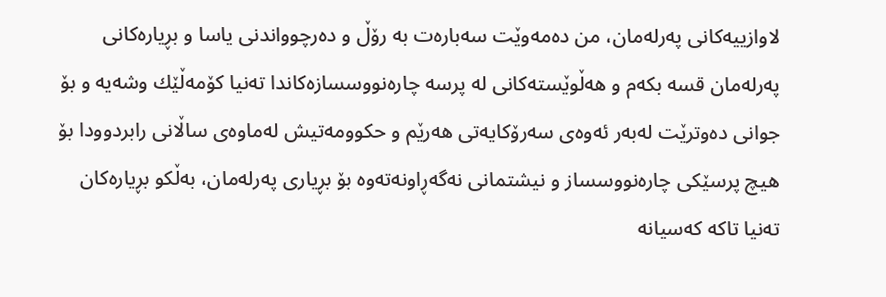لاوازییه‌كانی په‌رله‌مان، من ده‌مه‌وێت سه‌باره‌ت به‌ رۆڵ و ده‌رچوواندنی یاسا و بڕیاره‌كانی په‌رله‌مان قسه‌ بكه‌م و هه‌ڵوێسته‌كانی له‌ پرسه‌ چاره‌نووسسازه‌كاندا ته‌نیا كۆمه‌ڵێك وشه‌یه‌ و بۆ جوانی ده‌وترێت له‌به‌ر ئه‌وه‌ی سه‌رۆكایه‌تی هه‌رێم و حكوومه‌تیش له‌ماوه‌ی ساڵانی رابردوودا بۆ هیچ پرسێكی چاره‌نووسساز و نیشتمانی نه‌گه‌ڕاونه‌ته‌وه‌ بۆ بڕیاری په‌رله‌مان، به‌ڵكو بڕیاره‌كان ته‌نیا تاكه‌ كه‌سیانه‌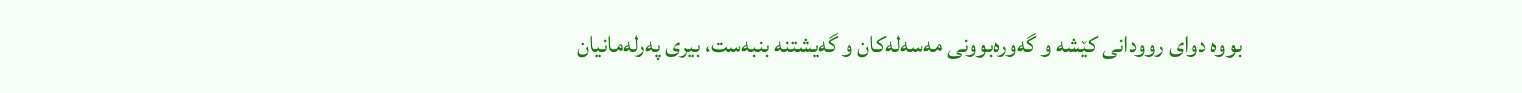بووه‌ دوای روودانی كێشه‌ و گه‌وره‌بوونی مه‌سه‌له‌كان و گه‌یشتنه‌ بنبه‌ست، بیری په‌رله‌مانیان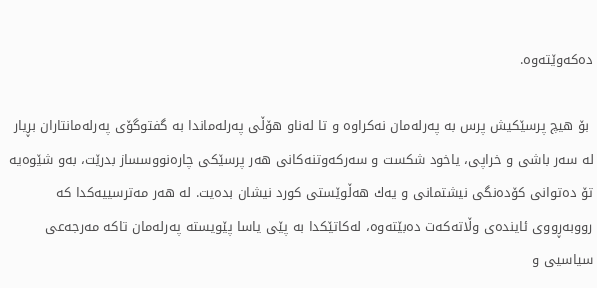ده‌كه‌وێته‌وه‌.

 بۆ هیچ پرسێكیش پرس به‌ په‌رله‌مان نه‌كراوه‌ و تا له‌ناو هۆڵی په‌رله‌ماندا به‌ گفتوگۆی په‌رله‌مانتاران بڕیار له‌ سه‌ر باشی و خراپی، یاخود شكست و سه‌ركه‌وتنه‌كانی هه‌ر پرسێكی چاره‌نووسساز بدرێت، به‌و شێوه‌یه‌ تۆ ده‌توانی كۆده‌نگی نیشتمانی و یه‌ك هه‌ڵوێستی كورد نیشان بده‌یت. له‌ هه‌ر مه‌ترسییه‌كدا كه‌ رووبه‌ڕووی ئاینده‌ی وڵاته‌كه‌ت ده‌بێته‌وه‌، له‌كاتێكدا به‌ پێی یاسا پێویسته‌ په‌رله‌مان تاكه‌ مه‌رجه‌عی سیاسیی و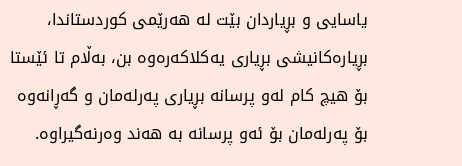یاسایی و بڕیاردان بێت له‌ هه‌رێمی كوردستاندا، بڕیاره‌كانیشی بڕیاری یه‌كلاكه‌ره‌وه‌ بن، به‌ڵام تا ئێستا بۆ هیچ كام له‌و پرسانه‌ بڕیاری په‌رله‌مان و گه‌ڕانه‌وه‌ بۆ په‌رله‌مان بۆ ئه‌و پرسانه‌ به‌ هه‌ند وه‌رنه‌گیراوه‌.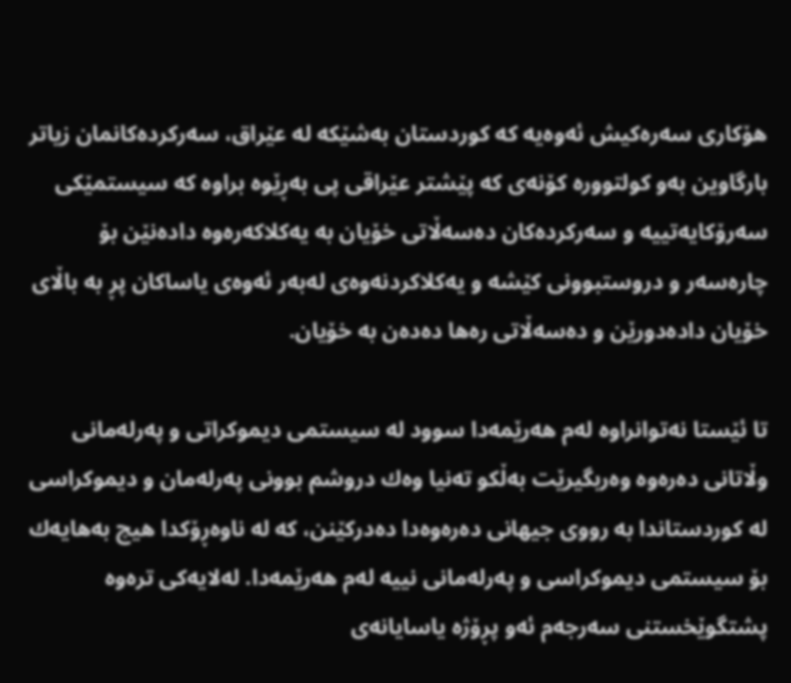هۆكاری سه‌ره‌كیش ئه‌وه‌یه‌ كه‌ كوردستان به‌شێكه‌ له‌ عێراق، سه‌ركرده‌كانمان زیاتر بارگاوین به‌و كولتووره‌ كۆنه‌ی كه‌ پێشتر عێراقی پی به‌ڕێوه‌ براوه‌ كه‌ سیستمێكی سه‌رۆكایه‌تییه‌ و سه‌ركرده‌كان ده‌سه‌ڵاتی خۆیان به‌ یه‌كلاكه‌ره‌وه‌ داده‌نێن بۆ چاره‌سه‌ر و دروستبوونی كێشه‌ و یه‌كلاكردنه‌وه‌ی له‌به‌ر ئه‌وه‌ی یاساكان پڕ به‌ باڵای خۆیان داده‌دورێن و ده‌سه‌ڵاتی ره‌ها ده‌ده‌ن به‌ خۆیان.

تا ئێستا نه‌توانراوه‌ له‌م هه‌رێمه‌دا سوود له‌ سیستمی دیموكراتی و په‌رله‌مانی وڵاتانی ده‌ره‌وه‌ وه‌ربگیرێت به‌ڵكو ته‌نیا وه‌ك دروشم بوونی په‌رله‌مان و دیموكراسی له‌ كوردستاندا به‌ رووی جیهانی ده‌ره‌وه‌دا ده‌دركێنن، كه‌ له‌ ناوه‌ڕۆكدا هیچ به‌هایه‌ك بۆ سیستمی دیموكراسی و په‌رله‌مانی نییه‌ له‌م هه‌رێمه‌دا. له‌لایه‌كی تره‌وه‌ پشتگوێخستنی سه‌رجه‌م ئه‌و پڕۆژه‌ یاسایانه‌ی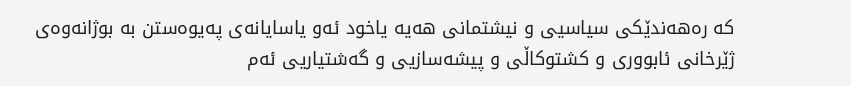كه‌ ره‌هه‌ندێكی سیاسیی و نیشتمانی هه‌یه‌ یاخود ئه‌و یاسایانه‌ی په‌یوه‌ستن به‌ بوژانه‌وه‌ی ژێرخانی ئابووری و كشتوكاڵی و پیشه‌سازیی و گه‌شتیاریی ئه‌م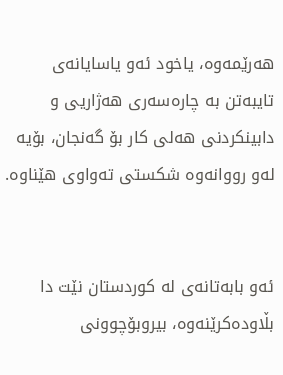هه‌رێمه‌وه‌، یاخود ئه‌و یاسایانه‌ی تایبه‌تن به‌ چاره‌سه‌ری هه‌ژاریی و دابینكردنی هه‌لی كار بۆ گه‌نجان، بۆیه‌ له‌و رووانه‌وه‌ شكستی ته‌واوی هێناوه‌.


ئه‌و بابه‌تانه‌ی له‌ کوردستان نێت دا بڵاوده‌کرێنه‌وه‌، بیروبۆچوونی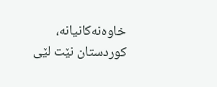خاوه‌نه‌کانیانه‌، کوردستان نێت لێی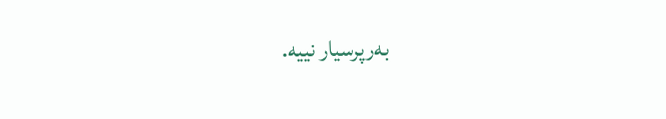به‌رپرسیار نییه‌.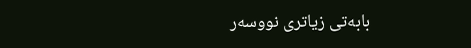بابەتی زیاتری نووسەر